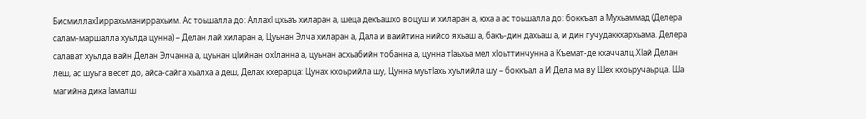БисмиллахIиррахьманиррахьим. Ас тоьшалла до: АллахІ цхьаъ хиларан а, шеца декъашхо воцуш и хиларан а, юха а ас тоьшалла до: боккъал а Мухьаммад (Делера салам-маршалла хуьлда цунна) – Делан лай хиларан а, Цуьнан Элча хиларан а, Дала и ваийтина нийсо яхьаш а, бакъ-дин дахьаш а, и дин гучудаккхархьама. Делера салават хуьлда вайн Делан Элчанна а, цуьнан цІийнан охІланна а, цуьнан асхьабийн тобанна а, цунна тІаьхьа мел хІоьттинчунна а Къемат-де кхаччалц.ХІай Делан леш, ас шуьга весет до, айса-сайга хьалха а деш, Делах кхерарца: Цунах кхоьрийла шу, Цунна муьтІахь хуьлийла шу – боккъал а И Дела ма ву Шех кхоьручаьрца. Ша магийна дика Іамалш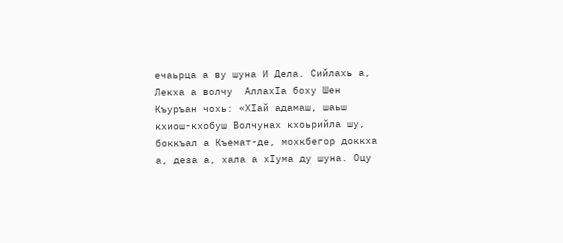ечаьрца а ву шуна И Дела. Сийлахь а, Лекха а волчу  АллахІа боху Шен Къуръан чохь: «ХІай адамаш, шаьш кхиош-кхобуш Волчунах кхоьрийла шу, боккъал а Къемат-де, мохкбегор доккха а, деза а, хала а хІума ду шуна. Оцу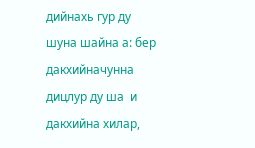дийнахь гур ду шуна шайна а: бер дакхийначунна дицлур ду ша  и дакхийна хилар,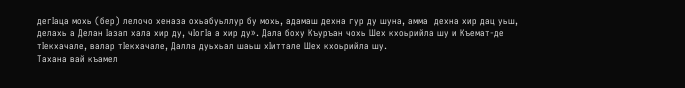дегІаца мохь (бер) лелочо хеназа охьабуьллур бу мохь, адамаш дехна гур ду шуна, амма  дехна хир дац уьш,  делахь а Делан Іазап хала хир ду, чІогІа а хир ду». Дала боху Къуръан чохь Шех кхоьрийла шу и Къемат-де тІекхачале, валар тІекхачале, Далла дуьхьал шаьш хІиттале Шех кхоьрийла шу.
Тахана вай къамел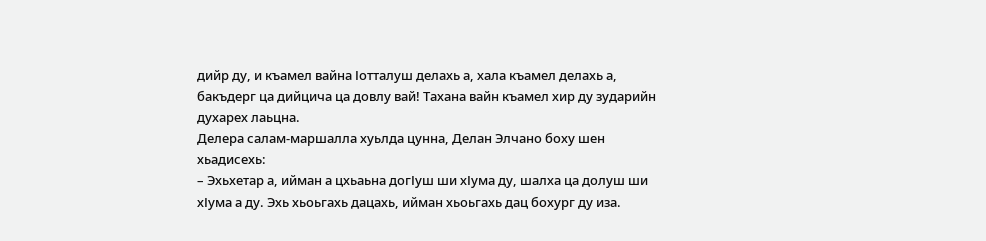дийр ду, и къамел вайна Іотталуш делахь а, хала къамел делахь а, бакъдерг ца дийцича ца довлу вай! Тахана вайн къамел хир ду зударийн духарех лаьцна.
Делера салам-маршалла хуьлда цунна, Делан Элчано боху шен хьадисехь:
– Эхьхетар а, ийман а цхьаьна догІуш ши хІума ду, шалха ца долуш ши хІума а ду. Эхь хьоьгахь дацахь, ийман хьоьгахь дац бохург ду иза.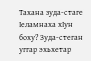Тахана зуда-стаге Іеламнаха хІун боху? Зуда-стеган уггар эхьхетар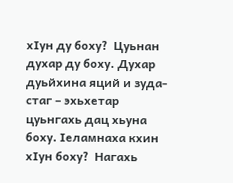хІун ду боху?  Цуьнан духар ду боху. Духар дуьйхина яций и зуда-стаг – эхьхетар цуьнгахь дац хьуна боху. Іеламнаха кхин хІун боху?  Нагахь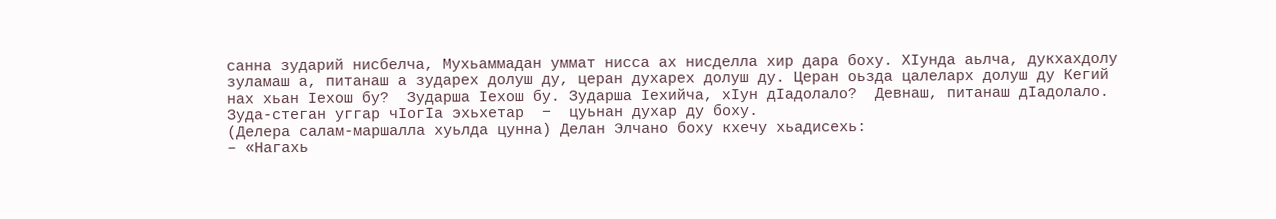санна зударий нисбелча, Мухьаммадан уммат нисса ах нисделла хир дара боху. ХІунда аьлча, дукхахдолу зуламаш а, питанаш а зударех долуш ду, церан духарех долуш ду. Церан оьзда цалеларх долуш ду Кегий нах хьан Іехош бу?  Зударша Іехош бу. Зударша Іехийча, хІун дІадолало?  Девнаш, питанаш дІадолало. Зуда-стеган уггар чІогІа эхьхетар  −  цуьнан духар ду боху.
(Делера салам-маршалла хуьлда цунна) Делан Элчано боху кхечу хьадисехь:
– «Нагахь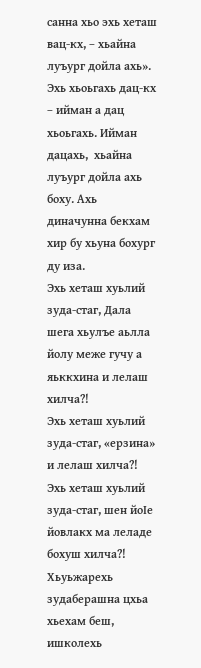санна хьо эхь хеташ вац-кх, – хьайна луъург дойла ахь».
Эхь хьоьгахь дац-кх – ийман а дац хьоьгахь. Ийман дацахь,  хьайна луъург дойла ахь боху. Ахь диначунна бекхам хир бу хьуна бохург ду иза.
Эхь хеташ хуьлий зуда-стаг, Дала шега хьулъе аьлла йолу меже гучу а яьккхина и лелаш  хилча?!
Эхь хеташ хуьлий зуда-стаг, «ерзина» и лелаш хилча?!
Эхь хеташ хуьлий зуда-стаг, шен йоІе йовлакх ма леладе бохуш хилча?!
Хьуьжарехь зудаберашна цхьа хьехам беш, ишколехь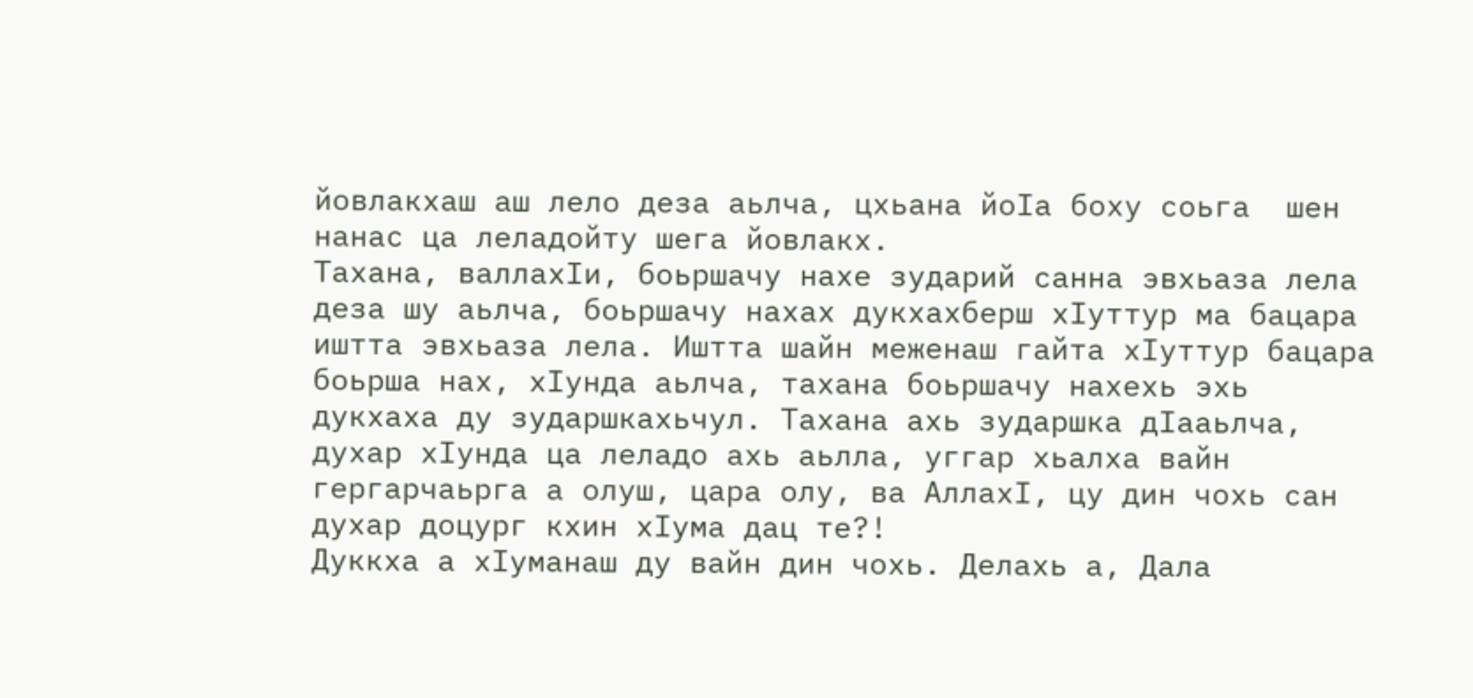йовлакхаш аш лело деза аьлча, цхьана йоІа боху соьга  шен нанас ца леладойту шега йовлакх.
Тахана, валлахІи, боьршачу нахе зударий санна эвхьаза лела деза шу аьлча, боьршачу нахах дукхахберш хІуттур ма бацара иштта эвхьаза лела. Иштта шайн меженаш гайта хІуттур бацара боьрша нах, хІунда аьлча, тахана боьршачу нахехь эхь дукхаха ду зударшкахьчул. Тахана ахь зударшка дІааьлча, духар хІунда ца леладо ахь аьлла, уггар хьалха вайн гергарчаьрга а олуш, цара олу, ва АллахІ, цу дин чохь сан духар доцург кхин хІума дац те?!
Дуккха а хІуманаш ду вайн дин чохь. Делахь а, Дала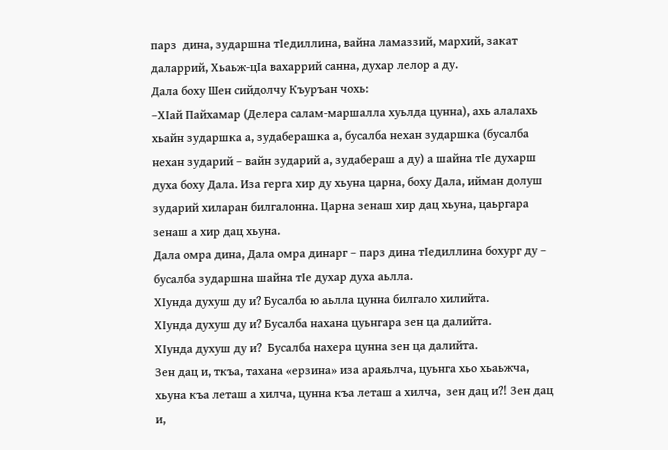парз  дина, зударшна тІедиллина, вайна ламаззий, мархий, закат даларрий, Хьаьж-цІа вахаррий санна, духар лелор а ду.
Дала боху Шен сийдолчу Къуръан чохь:
–ХІай Пайхамар (Делера салам-маршалла хуьлда цунна), ахь алалахь хьайн зударшка а, зудаберашка а, бусалба нехан зударшка (бусалба нехан зударий – вайн зударий а, зудабераш а ду) а шайна тІе духарш духа боху Дала. Иза герга хир ду хьуна царна, боху Дала, ийман долуш зударий хиларан билгалонна. Царна зенаш хир дац хьуна, цаьргара зенаш а хир дац хьуна.
Дала омра дина, Дала омра динарг – парз дина тІедиллина бохург ду – бусалба зударшна шайна тІе духар духа аьлла.
ХІунда духуш ду и? Бусалба ю аьлла цунна билгало хилийта.
ХІунда духуш ду и? Бусалба нахана цуьнгара зен ца далийта.
ХІунда духуш ду и?  Бусалба нахера цунна зен ца далийта.
Зен дац и, ткъа, тахана «ерзина» иза араяьлча, цуьнга хьо хьаьжча, хьуна къа леташ а хилча, цунна къа леташ а хилча,  зен дац и?! Зен дац и,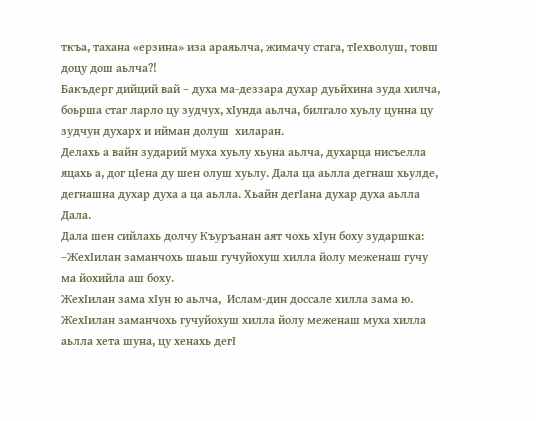ткъа, тахана «ерзина» иза араяьлча, жимачу стага, тІехволуш, товш доцу дош аьлча?!
Бакъдерг дийций вай – духа ма-деззара духар дуьйхина зуда хилча, боьрша стаг ларло цу зудчух, хІунда аьлча, билгало хуьлу цунна цу зудчун духарх и ийман долуш  хиларан.
Делахь а вайн зударий муха хуьлу хьуна аьлча, духарца нисъелла яцахь а, дог цІена ду шен олуш хуьлу. Дала ца аьлла дегнаш хьулде, дегнашна духар духа а ца аьлла. Хьайн дегІана духар духа аьлла Дала.
Дала шен сийлахь долчу Къуръанан аят чохь хІун боху зударшка:
–ЖехІилан заманчохь шаьш гучуйохуш хилла йолу меженаш гучу ма йохийла аш боху.
ЖехІилан зама хІун ю аьлча,  Ислам-дин доссале хилла зама ю. ЖехІилан заманчохь гучуйохуш хилла йолу меженаш муха хилла аьлла хета шуна, цу хенахь дегІ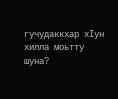гучудаккхар хІун хилла моьтту шуна?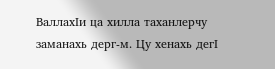ВаллахІи ца хилла таханлерчу заманахь дерг-м. Цу хенахь дегІ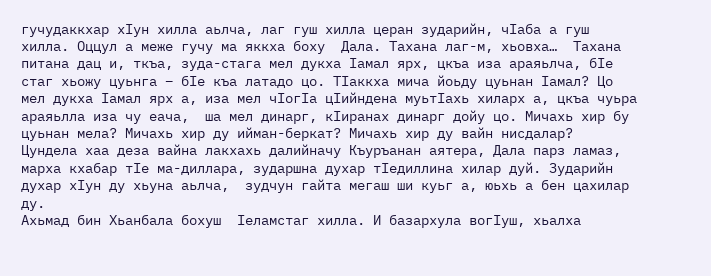гучудаккхар хІун хилла аьлча, лаг гуш хилла церан зударийн, чІаба а гуш хилла. Оццул а меже гучу ма яккха боху  Дала. Тахана лаг-м, хьовха…  Тахана питана дац и, ткъа, зуда-стага мел дукха Іамал ярх, цкъа иза араяьлча, бІе стаг хьожу цуьнга – бІе къа латадо цо. ТІаккха мича йоьду цуьнан Іамал? Цо мел дукха Іамал ярх а, иза мел чІогІа цІийндена муьтІахь хиларх а, цкъа чуьра араяьлла иза чу еача,  ша мел динарг, кІиранах динарг дойу цо. Мичахь хир бу цуьнан мела? Мичахь хир ду ийман-беркат? Мичахь хир ду вайн нисдалар?
Цундела хаа деза вайна лакхахь далийначу Къуръанан аятера, Дала парз ламаз, марха кхабар тІе ма-диллара, зударшна духар тІедиллина хилар дуй. Зударийн духар хІун ду хьуна аьлча,  зудчун гайта мегаш ши куьг а, юьхь а бен цахилар ду.
Ахьмад бин Хьанбала бохуш  Іеламстаг хилла. И базархула вогІуш, хьалха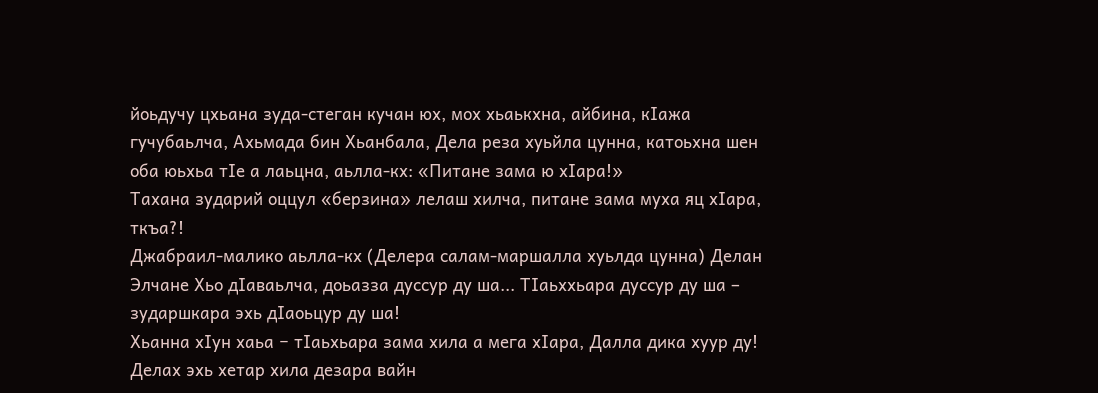йоьдучу цхьана зуда-стеган кучан юх, мох хьаькхна, айбина, кІажа гучубаьлча, Ахьмада бин Хьанбала, Дела реза хуьйла цунна, катоьхна шен оба юьхьа тІе а лаьцна, аьлла-кх: «Питане зама ю хІара!»
Тахана зударий оццул «берзина» лелаш хилча, питане зама муха яц хІара, ткъа?!
Джабраил-малико аьлла-кх (Делера салам-маршалла хуьлда цунна) Делан Элчане Хьо дІаваьлча, доьазза дуссур ду ша... ТІаьххьара дуссур ду ша – зударшкара эхь дІаоьцур ду ша!
Хьанна хІун хаьа − тІаьхьара зама хила а мега хІара, Далла дика хуур ду! Делах эхь хетар хила дезара вайн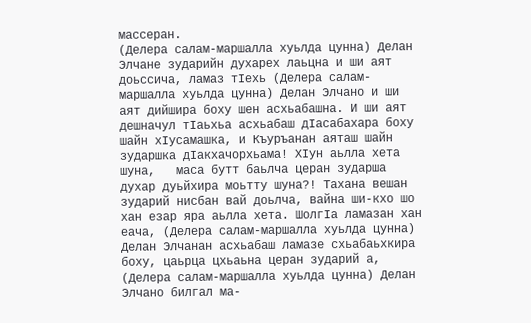массеран.
(Делера салам-маршалла хуьлда цунна) Делан Элчане зударийн духарех лаьцна и ши аят доьссича, ламаз тІехь (Делера салам-маршалла хуьлда цунна) Делан Элчано и ши аят дийшира боху шен асхьабашна. И ши аят дешначул тІаьхьа асхьабаш дІасабахара боху шайн хІусамашка, и Къуръанан аяташ шайн зударшка дІакхачорхьама! ХІун аьлла хета шуна,   маса бутт баьлча церан зударша духар дуьйхира моьтту шуна?! Тахана вешан зударий нисбан вай доьлча, вайна ши-кхо шо хан езар яра аьлла хета. ШолгІа ламазан хан еача, (Делера салам-маршалла хуьлда цунна) Делан Элчанан асхьабаш ламазе схьабаьхкира боху, цаьрца цхьаьна церан зударий а, (Делера салам-маршалла хуьлда цунна) Делан Элчано билгал ма-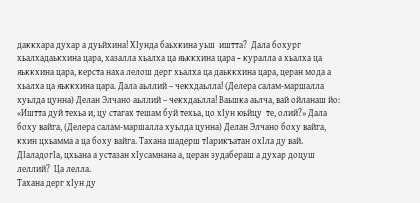даккхара духар а дуьйхина! ХІунда баьхкина уьш  иштта?  Дала бохург хьалхадаькхина цара, хазалла хьалха ца яьккхина цара − куралла а хьалха ца яьккхина цара, керста наха лелош дерг хьалха ца даьккхина цара, церан мода а хьалха ца яьккхина цара. Дала аьллий – чекхдаьлла! (Делера салам-маршалла хуьлда цунна) Делан Элчано аьллий – чекхдаьлла! Ваьшка аьлча, вай ойланаш йо: «Иштта дуй техьа и, цу стагах тешам буй техьа, цо хІун юьйцу  те, олий?» Дала боху вайга, (Делера салам-маршалла хуьлда цунна) Делан Элчано боху вайга, кхин цхьамма а ца боху вайга. Тахана шадерш тІарикъатан охІла ду вай. ДІаладогІа, цхьана а устазан хІусамнана а, церан зудабераш а духар доцуш леллий?  Ца лелла.
Тахана дерг хІун ду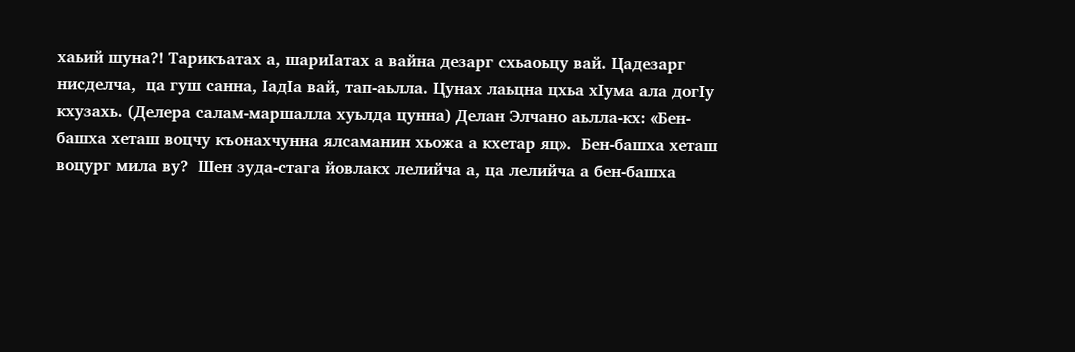хаьий шуна?! Тарикъатах а, шариІатах а вайна дезарг схьаоьцу вай. Цадезарг нисделча,  ца гуш санна, ІадІа вай, тап-аьлла. Цунах лаьцна цхьа хІума ала догІу кхузахь. (Делера салам-маршалла хуьлда цунна) Делан Элчано аьлла-кх: «Бен-башха хеташ воцчу къонахчунна ялсаманин хьожа а кхетар яц».  Бен-башха хеташ воцург мила ву?  Шен зуда-стага йовлакх лелийча а, ца лелийча а бен-башха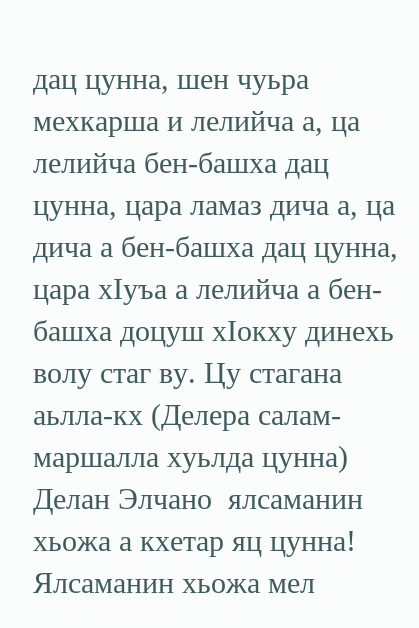дац цунна, шен чуьра мехкарша и лелийча а, ца лелийча бен-башха дац цунна, цара ламаз дича а, ца дича а бен-башха дац цунна, цара хІуъа а лелийча а бен-башха доцуш хІокху динехь волу стаг ву. Цу стагана аьлла-кх (Делера салам-маршалла хуьлда цунна) Делан Элчано  ялсаманин хьожа а кхетар яц цунна! Ялсаманин хьожа мел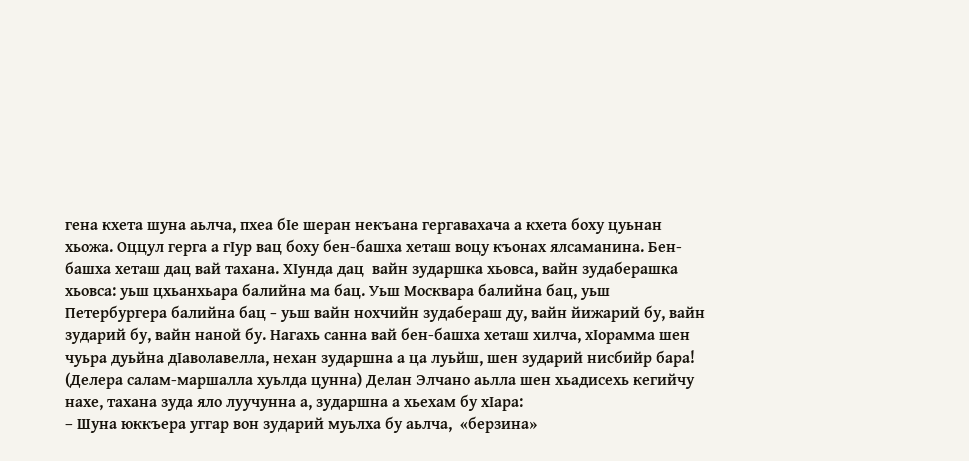гена кхета шуна аьлча, пхеа бІе шеран некъана гергавахача а кхета боху цуьнан хьожа. Оццул герга а гІур вац боху бен-башха хеташ воцу къонах ялсаманина. Бен-башха хеташ дац вай тахана. ХІунда дац  вайн зударшка хьовса, вайн зудаберашка хьовса: уьш цхьанхьара балийна ма бац. Уьш Москвара балийна бац, уьш Петербургера балийна бац − уьш вайн нохчийн зудабераш ду, вайн йижарий бу, вайн зударий бу, вайн наной бу. Нагахь санна вай бен-башха хеташ хилча, хІорамма шен чуьра дуьйна дІаволавелла, нехан зударшна а ца луьйш, шен зударий нисбийр бара!
(Делера салам-маршалла хуьлда цунна) Делан Элчано аьлла шен хьадисехь кегийчу нахе, тахана зуда яло луучунна а, зударшна а хьехам бу хІара:
– Шуна юккъера уггар вон зударий муьлха бу аьлча,  «берзина»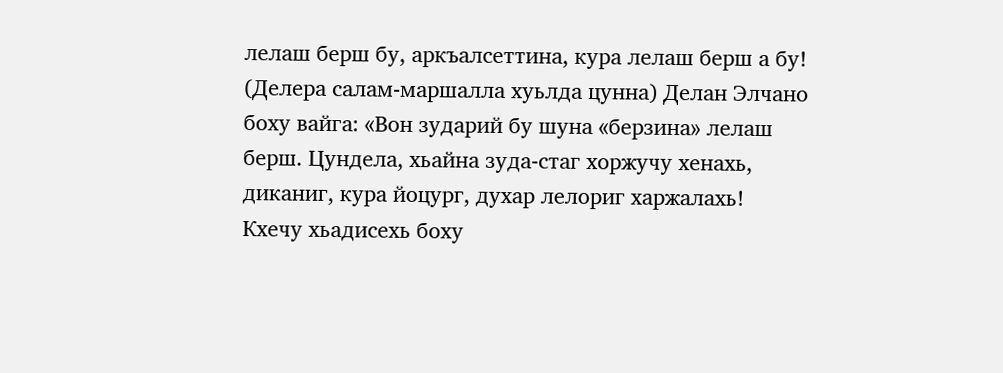лелаш берш бу, аркъалсеттина, кура лелаш берш а бу!
(Делера салам-маршалла хуьлда цунна) Делан Элчано боху вайга: «Вон зударий бу шуна «берзина» лелаш берш. Цундела, хьайна зуда-стаг хоржучу хенахь, диканиг, кура йоцург, духар лелориг харжалахь!
Кхечу хьадисехь боху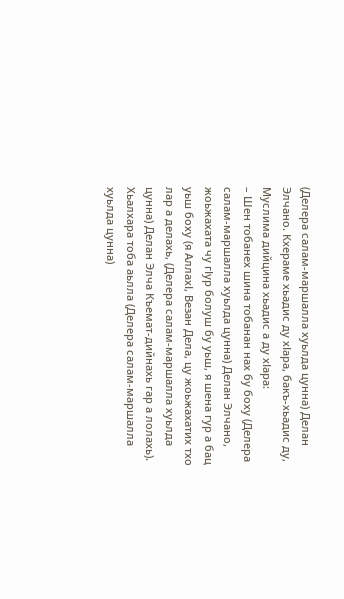(Делера салам-маршалла хуьлда цунна) Делан Элчано. Кхераме хьадис ду хІара, бакъ-хьадис ду, Муслима дийцина хьадис а ду хІара:
– Шен тобанех шина тобанан нах бу боху (Делера салам-маршалла хуьлда цунна) Делан Элчано, жоьжахата чу гІур болуш бу уьш, я шена гур а бац уьш боху (я АллахІ, Везан Дела, цу жоьжахатих тхо лар а делахь, (Делера салам-маршалла хуьлда цунна) Делан Элча Къемат-дийнахь гар а лолахь). Хьалхара тоба аьлла (Делера салам-маршалла хуьлда цунна)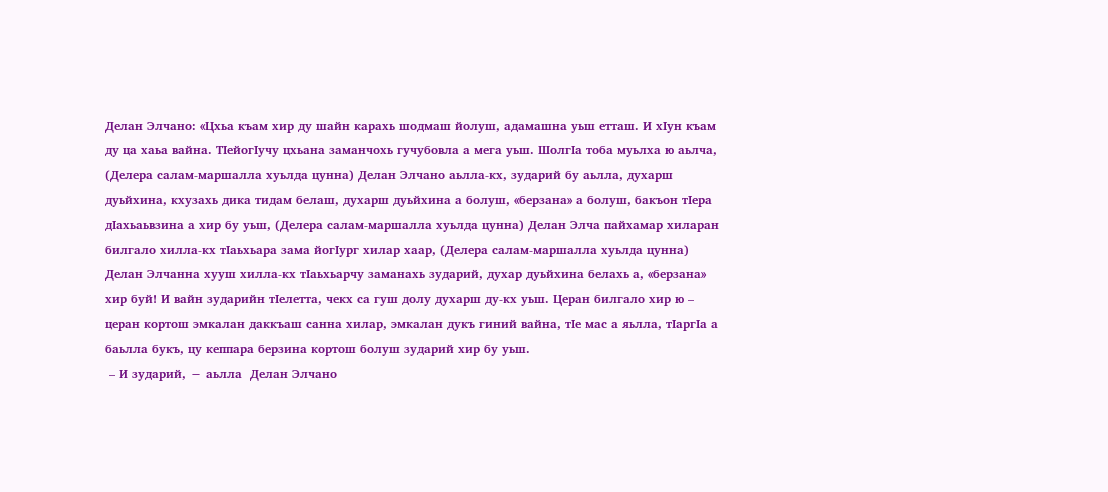Делан Элчано: «Цхьа къам хир ду шайн карахь шодмаш йолуш, адамашна уьш етташ. И хІун къам ду ца хаьа вайна. ТІейогІучу цхьана заманчохь гучубовла а мега уьш. ШолгІа тоба муьлха ю аьлча, (Делера салам-маршалла хуьлда цунна) Делан Элчано аьлла-кх, зударий бу аьлла, духарш дуьйхина, кхузахь дика тидам белаш, духарш дуьйхина а болуш, «берзана» а болуш, бакъон тІера дІахьаьвзина а хир бу уьш, (Делера салам-маршалла хуьлда цунна) Делан Элча пайхамар хиларан билгало хилла-кх тІаьхьара зама йогІург хилар хаар, (Делера салам-маршалла хуьлда цунна) Делан Элчанна хууш хилла-кх тІаьхьарчу заманахь зударий, духар дуьйхина белахь а, «берзана» хир буй! И вайн зударийн тІелетта, чекх са гуш долу духарш ду-кх уьш. Церан билгало хир ю – церан кортош эмкалан даккъаш санна хилар, эмкалан дукъ гиний вайна, тІе мас а яьлла, тІаргІа а баьлла букъ, цу кеппара берзина кортош болуш зударий хир бу уьш.
 – И зударий, − аьлла  Делан Элчано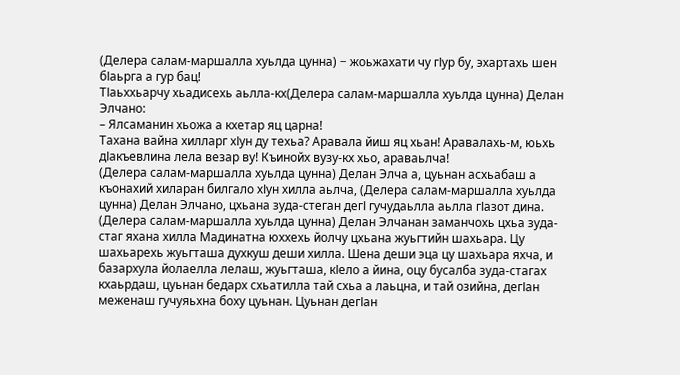(Делера салам-маршалла хуьлда цунна) − жоьжахати чу гІур бу, эхартахь шен бІаьрга а гур бац!
ТІаьххьарчу хьадисехь аьлла-кх(Делера салам-маршалла хуьлда цунна) Делан Элчано:
– Ялсаманин хьожа а кхетар яц царна!
Тахана вайна хилларг хІун ду техьа? Аравала йиш яц хьан! Аравалахь-м, юьхь дІакъевлина лела везар ву! Къинойх вузу-кх хьо, араваьлча!
(Делера салам-маршалла хуьлда цунна) Делан Элча а, цуьнан асхьабаш а къонахий хиларан билгало хІун хилла аьлча, (Делера салам-маршалла хуьлда цунна) Делан Элчано, цхьана зуда-стеган дегІ гучудаьлла аьлла гІазот дина.  (Делера салам-маршалла хуьлда цунна) Делан Элчанан заманчохь цхьа зуда-стаг яхана хилла Мадинатна юххехь йолчу цхьана жуьгтийн шахьара. Цу шахьарехь жуьгташа духкуш деши хилла. Шена деши эца цу шахьара яхча, и базархула йолаелла лелаш, жуьгташа, кІело а йина, оцу бусалба зуда-стагах кхаьрдаш, цуьнан бедарх схьатилла тай схьа а лаьцна, и тай озийна, дегІан меженаш гучуяьхна боху цуьнан. Цуьнан дегІан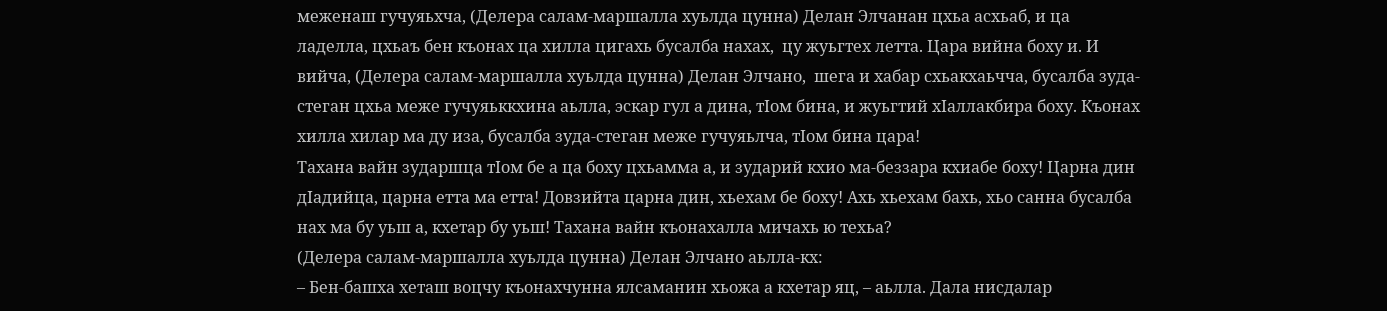меженаш гучуяьхча, (Делера салам-маршалла хуьлда цунна) Делан Элчанан цхьа асхьаб, и ца ладелла, цхьаъ бен къонах ца хилла цигахь бусалба нахах,  цу жуьгтех летта. Цара вийна боху и. И вийча, (Делера салам-маршалла хуьлда цунна) Делан Элчано,  шега и хабар схьакхаьчча, бусалба зуда-стеган цхьа меже гучуяьккхина аьлла, эскар гул а дина, тІом бина, и жуьгтий хІаллакбира боху. Къонах хилла хилар ма ду иза, бусалба зуда-стеган меже гучуяьлча, тІом бина цара!
Тахана вайн зударшца тІом бе а ца боху цхьамма а, и зударий кхио ма-беззара кхиабе боху! Царна дин дІадийца, царна етта ма етта! Довзийта царна дин, хьехам бе боху! Ахь хьехам бахь, хьо санна бусалба нах ма бу уьш а, кхетар бу уьш! Тахана вайн къонахалла мичахь ю техьа?
(Делера салам-маршалла хуьлда цунна) Делан Элчано аьлла-кх:
– Бен-башха хеташ воцчу къонахчунна ялсаманин хьожа а кхетар яц, – аьлла. Дала нисдалар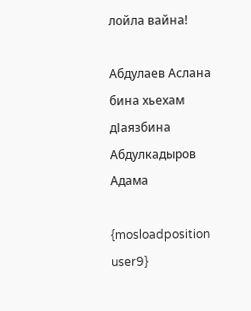лойла вайна!

Абдулаев Аслана бина хьехам дІаязбина  Абдулкадыров Адама

{mosloadposition user9}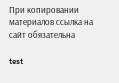При копировании материалов ссылка на сайт обязательна

test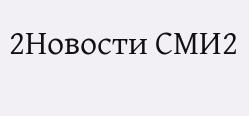2Новости СМИ2